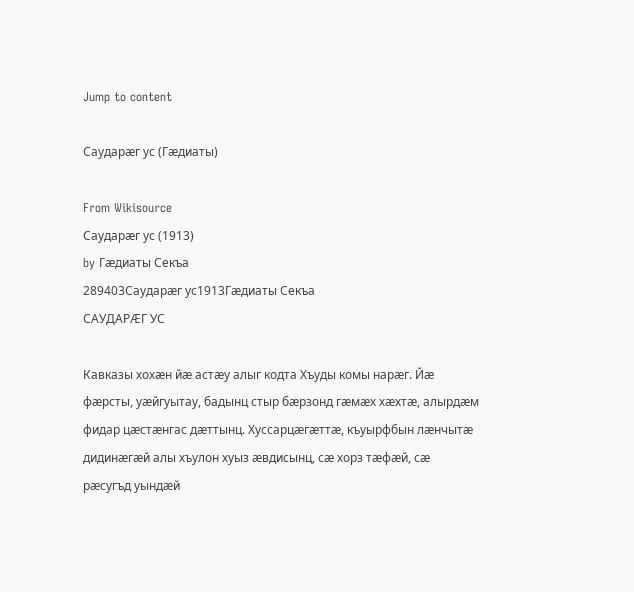Jump to content

Саударæг ус (Гæдиаты)

From Wikisource
Саударæг ус (1913)
by Гæдиаты Секъа
289403Саударæг ус1913Гæдиаты Секъа
САУДАРÆГ УС

Кавказы хохæн йæ астæу алыг кодта Хъуды комы нарæг. Йæ фæрсты, уæйгуытау, бадынц стыр бæрзонд гæмæх хæхтæ, алырдæм фидар цæстæнгас дæттынц. Хуссарцæгæттæ, къуырфбын лæнчытæ дидинæгæй алы хъулон хуыз æвдисынц, сæ хорз тæфæй, сæ рæсугъд уындæй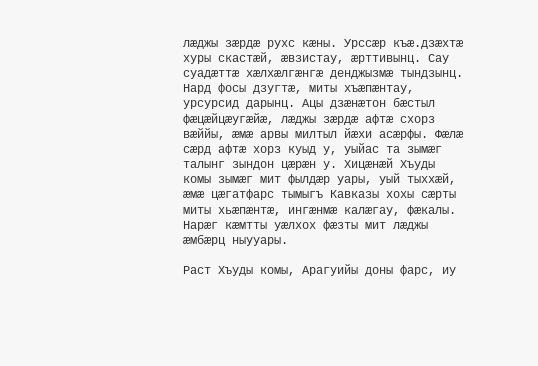лæджы зæрдæ рухс кæны. Урссæр къæ.дзæхтæ хуры скастæй, æвзистау, æрттивынц. Сау суадæттæ хæлхæлгæнгæ денджызмæ тындзынц. Нард фосы дзугтæ, миты хъæпæнтау, урсурсид дарынц. Ацы дзæнæтон бæстыл фæцæйцæугæйæ, лæджы зæрдæ афтæ схорз вæййы, æмæ арвы милтыл йæхи асæрфы. Фæлæ сæрд афтæ хорз куыд у, уыйас та зымæг талынг зындон цæрæн у. Хицæнæй Хъуды комы зымæг мит фылдæр уары, уый тыххæй, æмæ цæгатфарс тымыгъ Кавказы хохы сæрты миты хьæпæнтæ, ингæнмæ калæгау, фæкалы. Нарæг кæмтты уæлхох фæзты мит лæджы æмбæрц ныууары.

Раст Хъуды комы, Арагуийы доны фарс, иу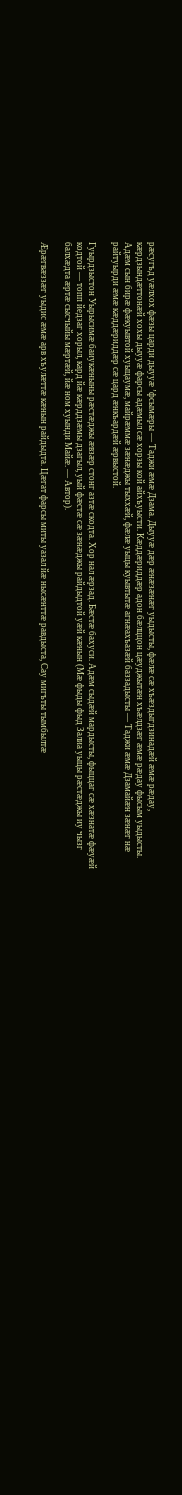рæсугъд уæлхох фæзы царди дыууæ ’фсымæры — Таджи æмæ Дзама. Дыууæ дæр æнæзæнæг уыдысты, фæлæ сæ хъæздыгдзинадæй æмæ рæдау, кæрдзындæттонæй хохы дыууæ фарсы адæмыл сæ хорзы кой айхъуысти. Кæддæриддæр адон бæлццон цæуджытæн хъæлдзæг æмæ рæдау фысым уыдысты. Адæм сын бирæ фæкуывтой хуыцаумæ, майрæммæ зæнæджы тыххæй, фæлæ уыцы куывтытæ агнæахъазæй баззадысты — Таджи æмæ Дзамайæн зæнæг нæ райтуырди æмæ кæддæриддæр сæ цард æнкъардæй æрвыстой.

Гуырдзыстон Уырысимæ баиукæныны рæстæджы æвзæр стонг азтæ скодта. Хор нал æрзад. Бæстæ бахуси. Адæм сыдæй мардысты, фыццаг сæ хæзнатæ фæуæй кодтой — топп йедзаг хорыл, кард йæ кæрддзæмы дзагыл, уый фæстæ сæ зæнæджы райдыдтой уæй кæнын (Мæ фыды фыд Залиа уыцы рæстæджы иу чызг балхæдта æртæ сысчыйы мæртæй, йæ ном хуынди Майæ. — Автор).

Æрæгвæззæг уыдис æмæ арв хъулæттæ кæнын райдыдта. Цæгат фарсы миты уазал йæ нысæнттæ равдыста, Сау мигъты тымбылтæ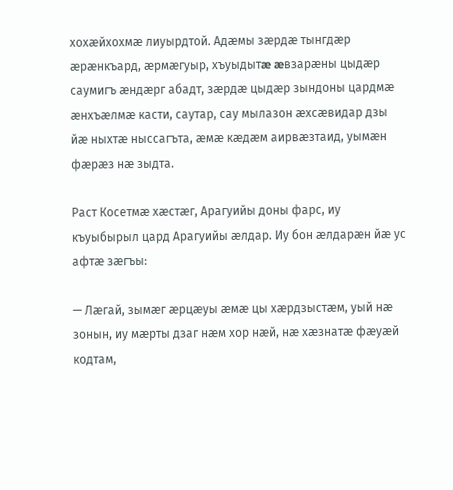хохæйхохмæ лиуырдтой. Адæмы зæрдæ тынгдæр æрæнкъард, æрмæгуыр, хъуыдытæ æвзарæны цыдæр саумигъ æндæрг абадт, зæрдæ цыдæр зындоны цардмæ æнхъæлмæ касти, саутар, сау мылазон æхсæвидар дзы йæ ныхтæ ныссагъта, æмæ кæдæм аирвæзтаид, уымæн фæрæз нæ зыдта.

Раст Косетмæ хæстæг, Арагуийы доны фарс, иу къуыбырыл цард Арагуийы æлдар. Иу бон æлдарæн йæ ус афтæ зæгъы:

— Лæгай, зымæг æрцæуы æмæ цы хæрдзыстæм, уый нæ зонын, иу мæрты дзаг нæм хор нæй, нæ хæзнатæ фæуæй кодтам,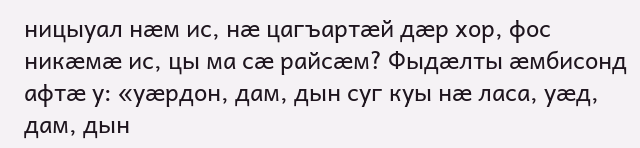ницыуал нæм ис, нæ цагъартæй дæр хор, фос никæмæ ис, цы ма сæ райсæм? Фыдæлты æмбисонд афтæ у: «уæрдон, дам, дын суг куы нæ ласа, уæд, дам, дын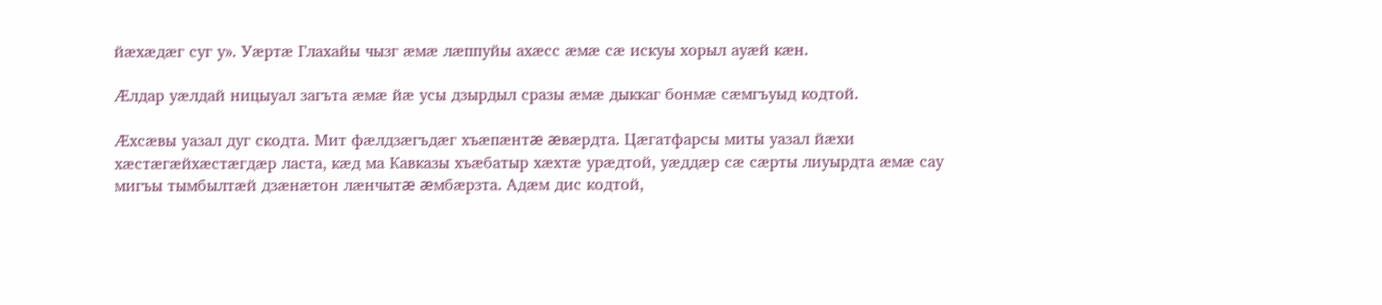йæхæдæг суг у». Уæртæ Глахайы чызг æмæ лæппуйы ахæсс æмæ сæ искуы хорыл ауæй кæн.

Æлдар уæлдай ницыуал загъта æмæ йæ усы дзырдыл сразы æмæ дыккаг бонмæ сæмгъуыд кодтой.

Æхсæвы уазал дуг скодта. Мит фæлдзæгъдæг хъæпæнтæ æвæрдта. Цæгатфарсы миты уазал йæхи хæстæгæйхæстæгдæр ласта, кæд ма Кавказы хъæбатыр хæхтæ урæдтой, уæддæр сæ сæрты лиуырдта æмæ сау мигъы тымбылтæй дзæнæтон лæнчытæ æмбæрзта. Адæм дис кодтой,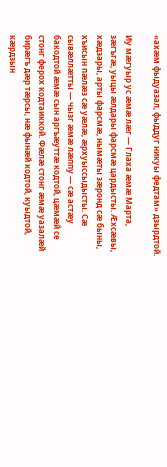«ахæм фыдуазал, фыддуг никуы федтам» дзырдтой.

Иу мæгуыр ус æмæ лæг — Глаха æмæ Марта, зæгъгæ, уыцы æлдары фарсмæ цардысты. Æхсæвы, хæдзары, арты фарсмæ, нымæты зæронд сæ быны, хъисын пæлæз сæ уæлæ, æрхуыссыдысты. Сæ сывæллæтты — чызг æмæ лæппу — сæ астæу бакодтой æмæ сын аргъæуттæ кодтой, цæмæй се стонг ферох кодтаиккой. Фæлæ стонг æмæ уазалæй бирæгъ дæр тæрсы, нæ фынæй кодтой, куыдтой, кæрдзын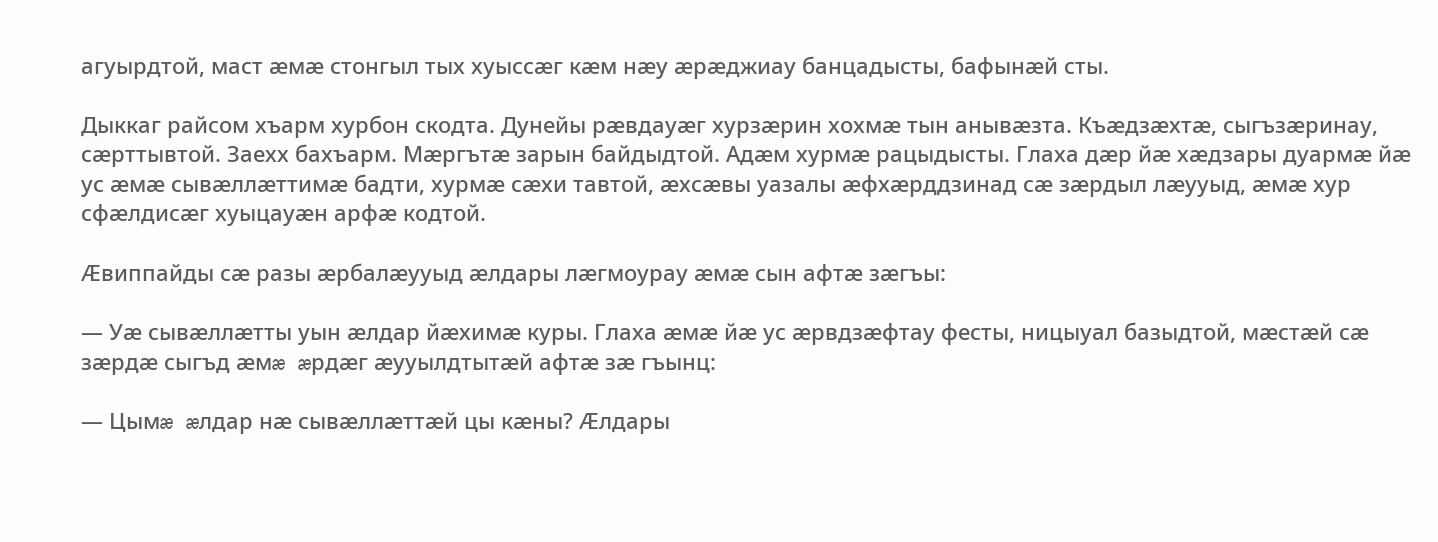агуырдтой, маст æмæ стонгыл тых хуыссæг кæм нæу æрæджиау банцадысты, бафынæй сты.

Дыккаг райсом хъарм хурбон скодта. Дунейы рæвдауæг хурзæрин хохмæ тын анывæзта. Къæдзæхтæ, сыгъзæринау, сæрттывтой. Заехх бахъарм. Мæргътæ зарын байдыдтой. Адæм хурмæ рацыдысты. Глаха дæр йæ хæдзары дуармæ йæ ус æмæ сывæллæттимæ бадти, хурмæ сæхи тавтой, æхсæвы уазалы æфхæрддзинад сæ зæрдыл лæууыд, æмæ хур сфæлдисæг хуыцауæн арфæ кодтой.

Æвиппайды сæ разы æрбалæууыд æлдары лæгмоурау æмæ сын афтæ зæгъы:

— Уæ сывæллæтты уын æлдар йæхимæ куры. Глаха æмæ йæ ус æрвдзæфтау фесты, ницыуал базыдтой, мæстæй сæ зæрдæ сыгъд æмæ æрдæг æууылдтытæй афтæ зæ гъынц:

— Цымæ æлдар нæ сывæллæттæй цы кæны? Æлдары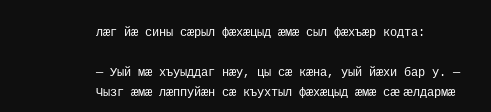лæг йæ сины сæрыл фæхæцыд æмæ сыл фæхъæр кодта:

— Уый мæ хъуыддаг нæу, цы сæ кæна, уый йæхи бар у. — Чызг æмæ лæппуйæн сæ къухтыл фæхæцыд æмæ сæ æлдармæ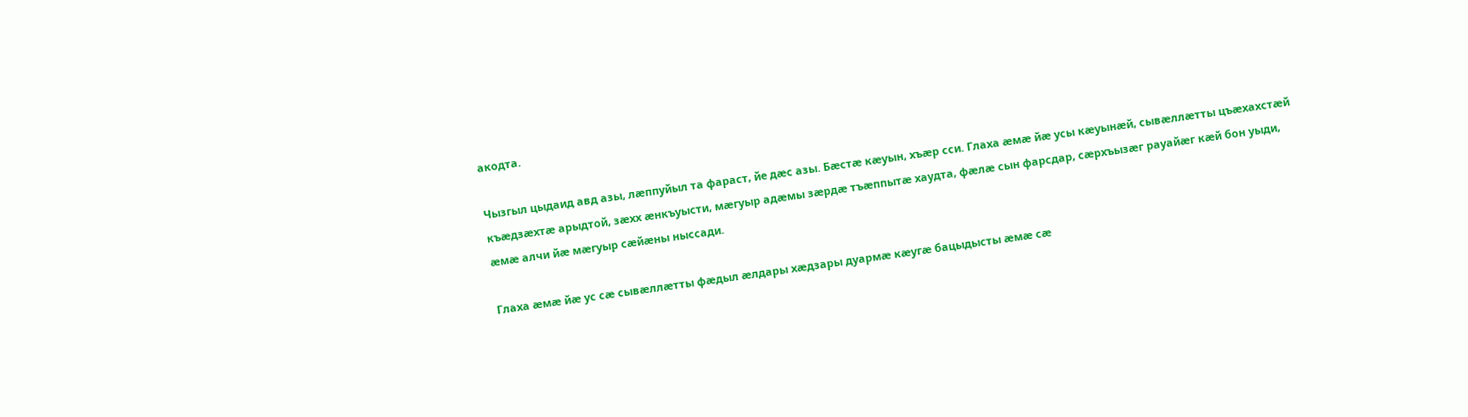акодта.

Чызгыл цыдаид авд азы, лæппуйыл та фараст, йе дæс азы. Бæстæ кæуын, хъæр сси. Глаха æмæ йæ усы кæуынæй, сывæллæтты цъæхахстæй къæдзæхтæ арыдтой, зæхх æнкъуысти, мæгуыр адæмы зæрдæ тъæппытæ хаудта, фæлæ сын фарсдар, сæрхъызæг рауайæг кæй бон уыди, æмæ алчи йæ мæгуыр сæйæны ныссади.

Глаха æмæ йæ ус сæ сывæллæтты фæдыл æлдары хæдзары дуармæ кæугæ бацыдысты æмæ сæ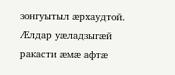зонгуытыл æрхаудтой. Æлдар уæладзыгæй ракасти æмæ афтæ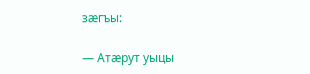зæгъы:

— Атæрут уыцы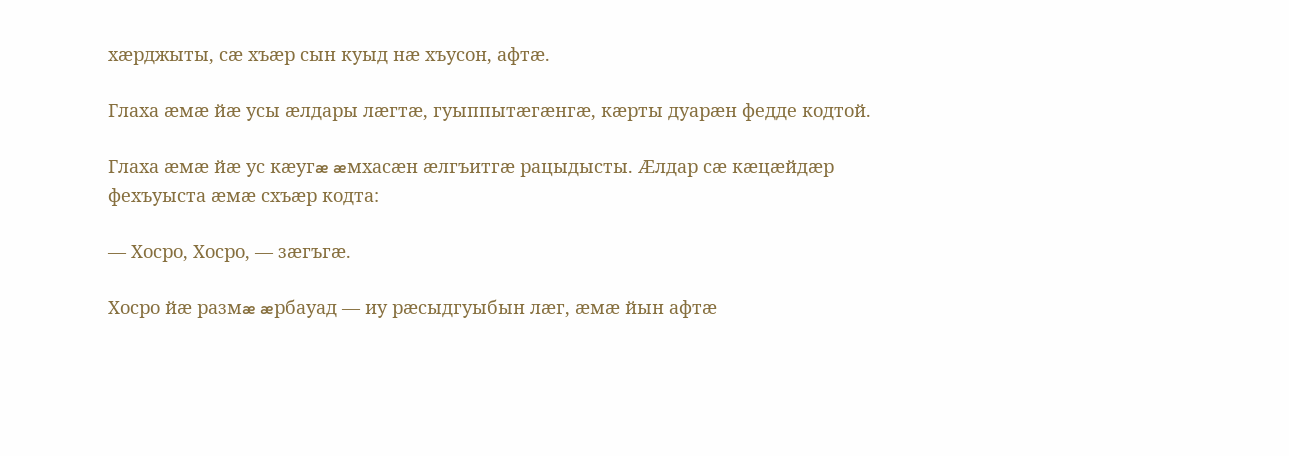хæрджыты, сæ хъæр сын куыд нæ хъусон, афтæ.

Глаха æмæ йæ усы æлдары лæгтæ, гуыппытæгæнгæ, кæрты дуарæн федде кодтой.

Глаха æмæ йæ ус кæугæ æмхасæн æлгъитгæ рацыдысты. Æлдар сæ кæцæйдæр фехъуыста æмæ схъæр кодта:

— Хосро, Хосро, — зæгъгæ.

Хосро йæ размæ æрбауад — иу рæсыдгуыбын лæг, æмæ йын афтæ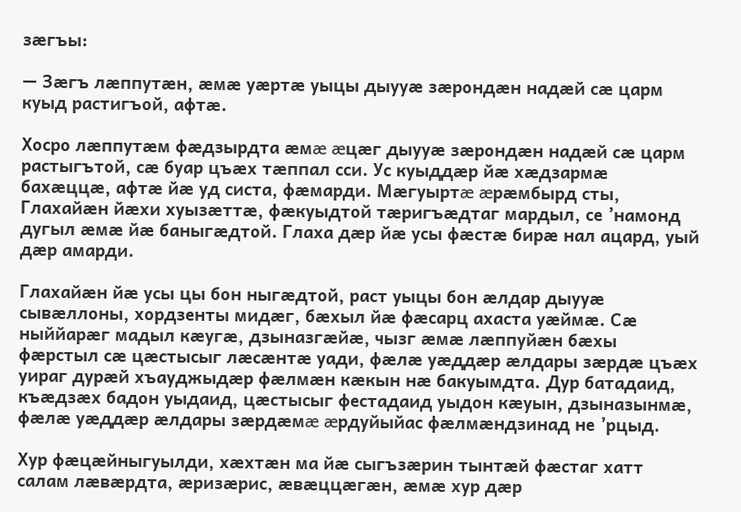зæгъы:

— Зæгъ лæппутæн, æмæ уæртæ уыцы дыууæ зæрондæн надæй сæ царм куыд растигъой, афтæ.

Хосро лæппутæм фæдзырдта æмæ æцæг дыууæ зæрондæн надæй сæ царм растыгътой, сæ буар цъæх тæппал сси. Ус куыддæр йæ хæдзармæ бахæццæ, афтæ йæ уд систа, фæмарди. Мæгуыртæ æрæмбырд сты, Глахайæн йæхи хуызæттæ, фæкуыдтой тæригъæдтаг мардыл, се ’намонд дугыл æмæ йæ баныгæдтой. Глаха дæр йæ усы фæстæ бирæ нал ацард, уый дæр амарди.

Глахайæн йæ усы цы бон ныгæдтой, раст уыцы бон æлдар дыууæ сывæллоны, хордзенты мидæг, бæхыл йæ фæсарц ахаста уæймæ. Сæ ныййарæг мадыл кæугæ, дзыназгæйæ, чызг æмæ лæппуйæн бæхы фæрстыл сæ цæстысыг лæсæнтæ уади, фæлæ уæддæр æлдары зæрдæ цъæх уираг дурæй хъауджыдæр фæлмæн кæкын нæ бакуымдта. Дур батадаид, къæдзæх бадон уыдаид, цæстысыг фестадаид уыдон кæуын, дзыназынмæ, фæлæ уæддæр æлдары зæрдæмæ æрдуйыйас фæлмæндзинад не ’рцыд.

Хур фæцæйныгуылди, хæхтæн ма йæ сыгъзæрин тынтæй фæстаг хатт салам лæвæрдта, æризæрис, æвæццæгæн, æмæ хур дæр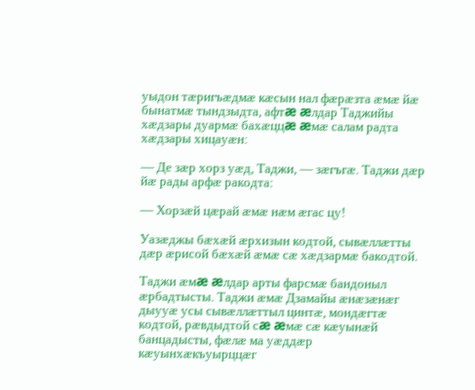уыдон тæригъæдмæ кæсын нал фæрæзта æмæ йæ бынатмæ тындзыдта, афтæ æлдар Таджийы хæдзары дуармæ бахæццæ æмæ салам радта хæдзары хицауæн:

— Де зæр хорз уæд, Таджи, — зæгъгæ. Таджи дæр йæ рады арфæ ракодта:

— Хорзæй цæрай æмæ нæм æгас цу!

Уазæджы бæхæй æрхизын кодтой, сывæллæтты дæр æрисой бæхæй æмæ сæ хæдзармæ бакодтой.

Таджи æмæ æлдар арты фарсмæ бандоныл æрбадтысты. Таджи æмæ Дзамайы æнæзæнæг дыууæ усы сывæллæттыл цинтæ, мондæгтæ кодтой, рæвдыдтой сæ æмæ сæ кæуынæй банцадысты, фæлæ ма уæддæр кæуынхæкъуырццæг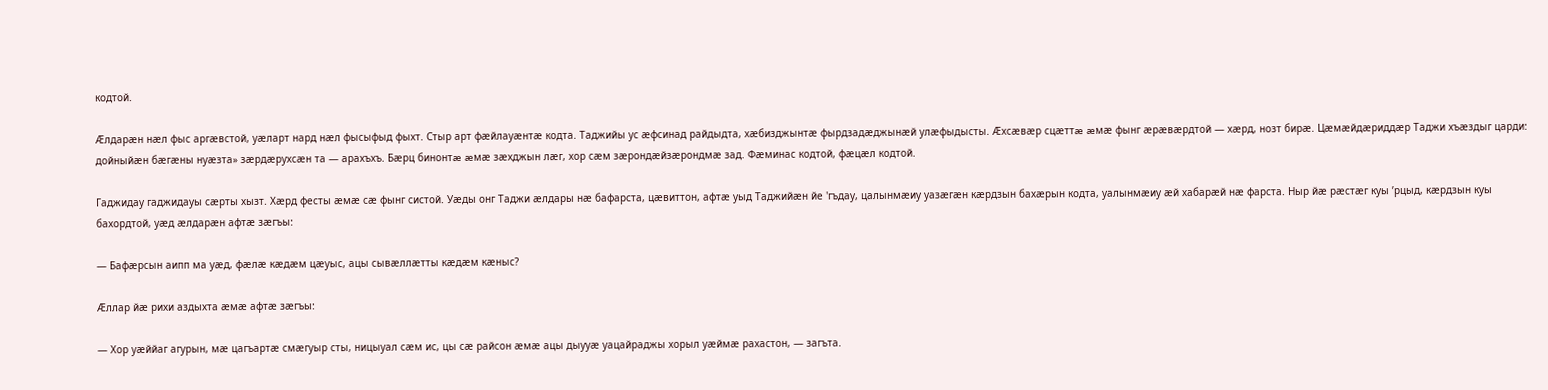кодтой.

Æлдарæн нæл фыс аргæвстой, уæларт нард нæл фысыфыд фыхт. Стыр арт фæйлауæнтæ кодта. Таджийы ус æфсинад райдыдта, хæбизджынтæ фырдзадæджынæй улæфыдысты. Æхсæвæр сцæттæ æмæ фынг æрæвæрдтой — хæрд, нозт бирæ. Цæмæйдæриддæр Таджи хъæздыг царди: дойныйæн бæгæны нуæзта» зæрдæрухсæн та — арахъхъ. Бæрц бинонтæ æмæ зæхджын лæг, хор сæм зæрондæйзæрондмæ зад. Фæминас кодтой, фæцæл кодтой.

Гаджидау гаджидауы сæрты хызт. Хæрд фесты æмæ сæ фынг систой. Уæды онг Таджи æлдары нæ бафарста, цæвиттон, афтæ уыд Таджийæн йе 'гъдау, цалынмæиу уазæгæн кæрдзын бахæрын кодта, уалынмæиу æй хабарæй нæ фарста. Ныр йæ рæстæг куы ’рцыд, кæрдзын куы бахордтой, уæд æлдарæн афтæ зæгъы:

— Бафæрсын аипп ма уæд, фæлæ кæдæм цæуыс, ацы сывæллæтты кæдæм кæныс?

Æллар йæ рихи аздыхта æмæ афтæ зæгъы:

— Хор уæййаг агурын, мæ цагъартæ смæгуыр сты, ницыуал сæм ис, цы сæ райсон æмæ ацы дыууæ уацайраджы хорыл уæймæ рахастон, — загъта.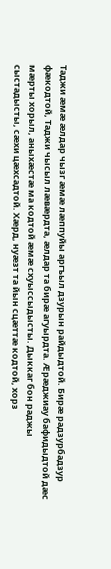Таджи æмæ æлдар чызг æмæ лæппуйы аргъыл дзурын райдыдтой. Бирæ радзурбадзур фæкодтой, Таджи чысыл лæвæрдта, æлдар та бирæ агуырдта. Æрæджиау бафидыдтой дæс мæрты хорыл, аныхæстæ ма кодтой æмæ схуыссыдысты. Дыккаг бон раджы сыстадысты, сæхи цæхсадтой. Хæрд, нуæзт та йын сцæттæ кодтой, хорз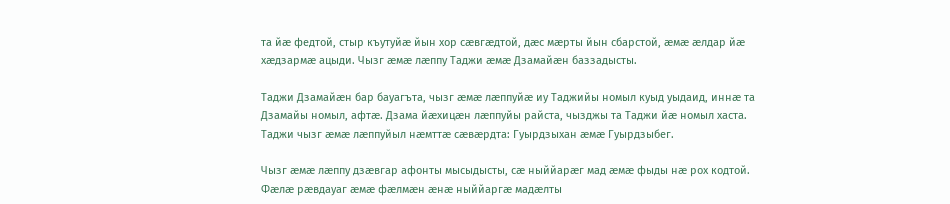та йæ федтой, стыр къутуйæ йын хор сæвгæдтой, дæс мæрты йын сбарстой, æмæ æлдар йæ хæдзармæ ацыди. Чызг æмæ лæппу Таджи æмæ Дзамайæн баззадысты.

Таджи Дзамайæн бар бауагъта, чызг æмæ лæппуйæ иу Таджийы номыл куыд уыдаид, иннæ та Дзамайы номыл, афтæ. Дзама йæхицæн лæппуйы райста, чызджы та Таджи йæ номыл хаста. Таджи чызг æмæ лæппуйыл нæмттæ сæвæрдта: Гуырдзыхан æмæ Гуырдзыбег.

Чызг æмæ лæппу дзæвгар афонты мысыдысты, сæ ныййарæг мад æмæ фыды нæ рох кодтой. Фæлæ рæвдауаг æмæ фæлмæн æнæ ныййаргæ мадæлты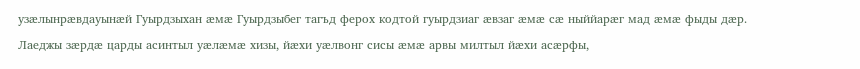узæлынрæвдауынæй Гуырдзыхан æмæ Гуырдзыбег тагъд ферох кодтой гуырдзиаг æвзаг æмæ сæ ныййарæг мад æмæ фыды дæр.

Лаеджы зæрдæ царды асинтыл уæлæмæ хизы, йæхи уæлвонг сисы æмæ арвы милтыл йæхи асæрфы,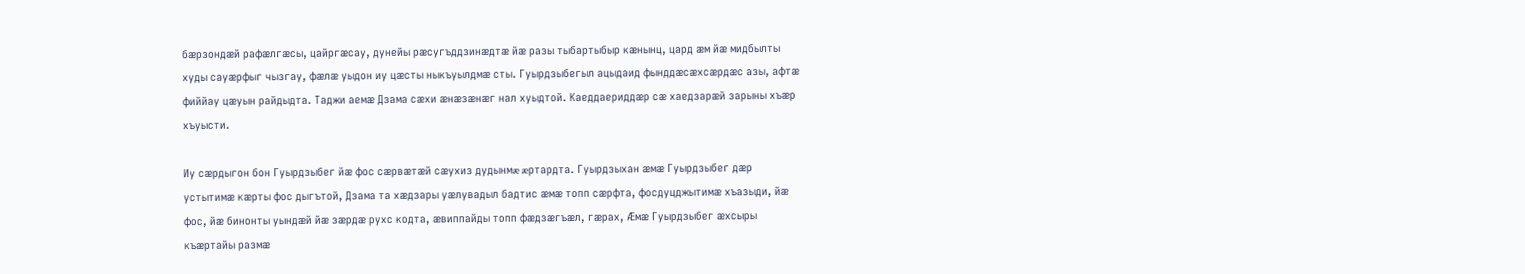бæрзондæй рафæлгæсы, цайргæсау, дунейы рæсугъддзинæдтæ йæ разы тыбартыбыр кæнынц, цард æм йæ мидбылты худы сауæрфыг чызгау, фæлæ уыдон иу цæсты ныкъуылдмæ сты. Гуырдзыбегыл ацыдаид фынддæсæхсæрдæс азы, афтæ фиййау цæуын райдыдта. Таджи аемæ Дзама сæхи æнæзæнæг нал хуыдтой. Каеддаериддæр сæ хаедзарæй зарыны хъæр хъуысти.

Иу сæрдыгон бон Гуырдзыбег йæ фос сæрвæтæй сæухиз дудынмæ æртардта. Гуырдзыхан æмæ Гуырдзыбег дæр устытимæ кæрты фос дыгътой, Дзама та хæдзары уæлувадыл бадтис æмæ топп сæрфта, фосдуцджытимæ хъазыди, йæ фос, йæ бинонты уындæй йæ зæрдæ рухс кодта, æвиппайды топп фæдзæгъæл, гæрах, Æмæ Гуырдзыбег æхсыры къæртайы размæ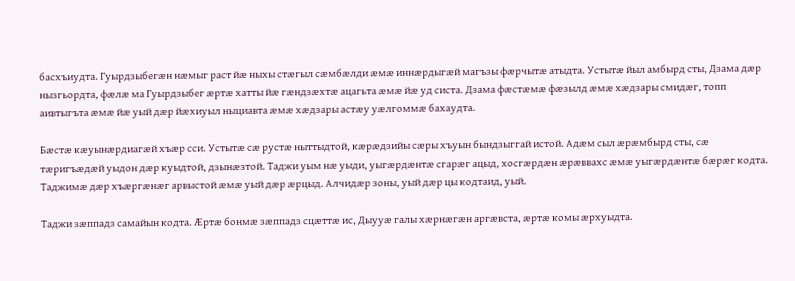басхъиудта. Гуырдзыбегæн нæмыг раст йæ ныхы стæгыл сæмбæлди æмæ иннæрдыгæй магъзы фæрчытæ атыдта. Устытæ йыл амбырд сты, Дзама дæр нызгьордта, фæлæ ма Гуырдзыбег æртæ хатты йæ гæндзæхтæ ацагьта æмæ йæ уд систа. Дзама фæстæмæ фæзылд æмæ хæдзары смидæг, топп аивтыгъта æмæ йæ уый дæр йæхиуыл ныциавта æмæ хæдзары астæу уæлгоммæ бахаудта.

Бæстæ кæуынæрдиагæй хъæр сси. Устытæ сæ рустæ ныттыдтой, кæрæдзийы сæры хъуын бындзыггай истой. Адæм сыл æрæмбырд сты, сæ тæригъæдæй уыдон дæр куыдтой, дзынæзтой. Таджи уым нæ уыди, уыгæрдæнтæ сгарæг ацыд, хосгæрдæн æрæввахс æмæ уыгæрдæнтæ бæрæг кодта. Таджимæ дæр хъæргæнæг арвыстой æмæ уый дæр æрцыд. Алчидæр зоны, уый дæр цы кодтаид, уый.

Таджи зæппадз самайын кодта. Æртæ бонмæ зæппадз сцæттæ ис, Дыууæ галы хæрнæгæн аргæвста, æртæ комы æрхуыдта.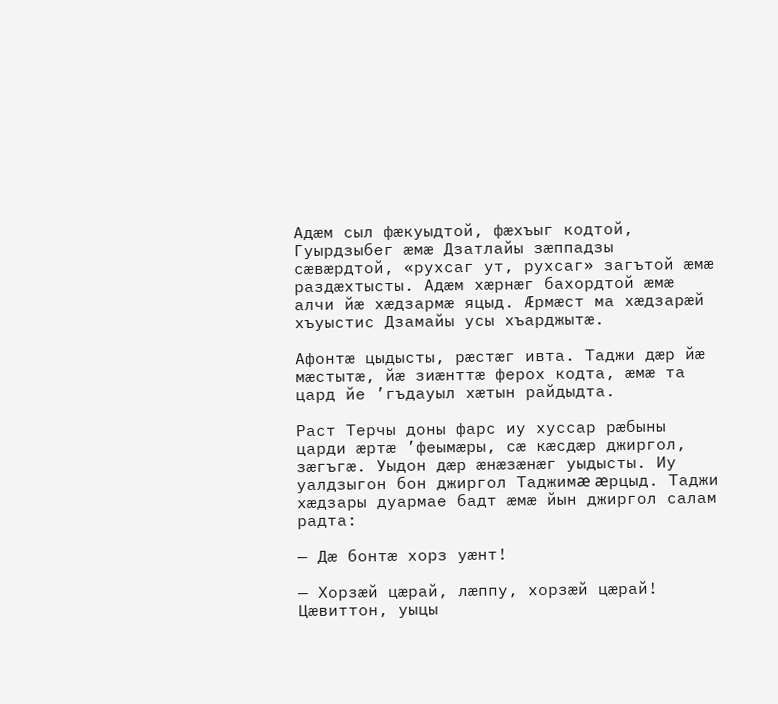Адæм сыл фæкуыдтой, фæхъыг кодтой, Гуырдзыбег æмæ Дзатлайы зæппадзы сæвæрдтой, «рухсаг ут, рухсаг» загътой æмæ раздæхтысты. Адæм хæрнæг бахордтой æмæ алчи йæ хæдзармæ яцыд. Æрмæст ма хæдзарæй хъуыстис Дзамайы усы хъарджытæ.

Афонтæ цыдысты, рæстæг ивта. Таджи дæр йæ мæстытæ, йæ зиæнттæ ферох кодта, æмæ та цард йе ’гъдауыл хæтын райдыдта.

Раст Терчы доны фарс иу хуссар рæбыны царди æртæ ’феымæры, сæ кæсдæр джиргол, зæгъгæ. Уыдон дæр æнæзæнæг уыдысты. Иу уалдзыгон бон джиргол Таджимæ æрцыд. Таджи хæдзары дуармае бадт æмæ йын джиргол салам радта:

— Дæ бонтæ хорз уæнт!

— Хорзæй цæрай, лæппу, хорзæй цæрай! Цæвиттон, уыцы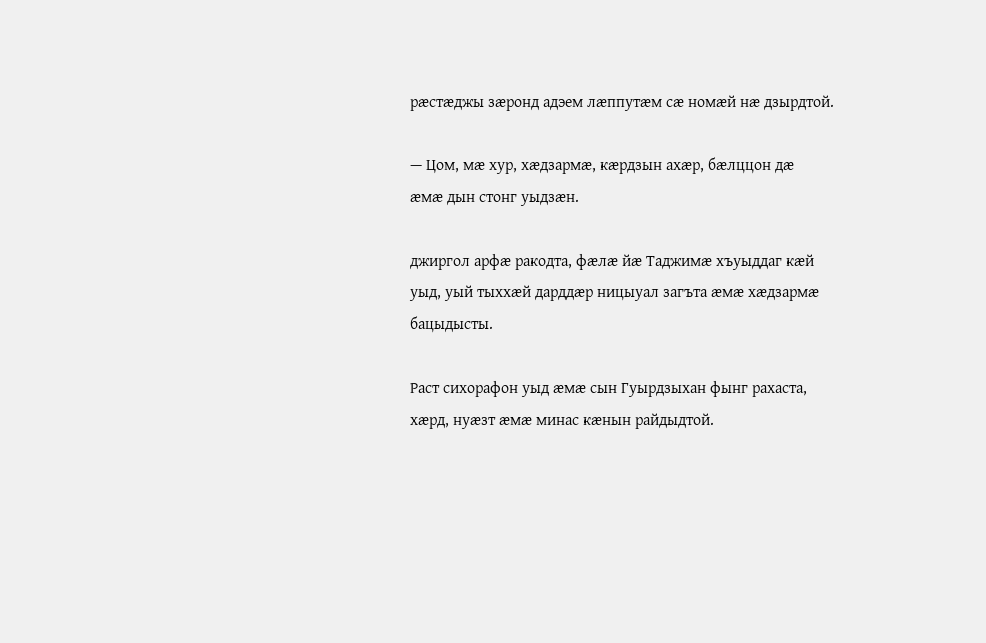рæстæджы зæронд адэем лæппутæм сæ номæй нæ дзырдтой.

— Цом, мæ хур, хæдзармæ, кæрдзын ахæр, бæлццон дæ æмæ дын стонг уыдзæн.

джиргол арфæ ракодта, фæлæ йæ Таджимæ хъуыддаг кæй уыд, уый тыххæй дарддæр ницыуал загъта æмæ хæдзармæ бацыдысты.

Раст сихорафон уыд æмæ сын Гуырдзыхан фынг рахаста, хæрд, нуæзт æмæ минас кæнын райдыдтой.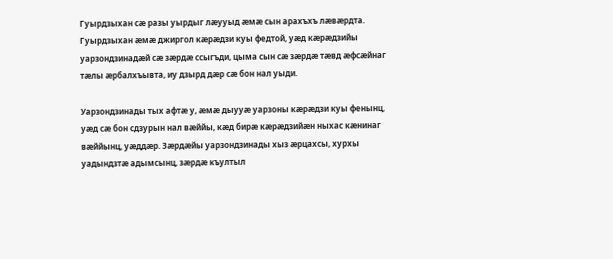Гуырдзыхан сæ разы уырдыг лæууыд æмæ сын арахъхъ лæвæрдта. Гуырдзыхан æмæ джиргол кæрæдзи куы федтой, уæд кæрæдзийы уарзондзинадæй сæ зæрдæ ссыгъди, цыма сын сæ зæрдæ тæвд æфсæйнаг тæлы æрбалхъывта, иу дзырд дæр сæ бон нал уыди.

Уарзондзинады тых афтæ у, æмæ дыууæ уарзоны кæрæдзи куы фенынц, уæд сæ бон сдзурын нал вæййы, кæд бирæ кæрæдзийæн ныхас кæнинаг вæййынц, уæддæр. Зæрдæйы уарзондзинады хыз æрцахсы, хурхы уадындзтæ адымсынц, зæрдæ къултыл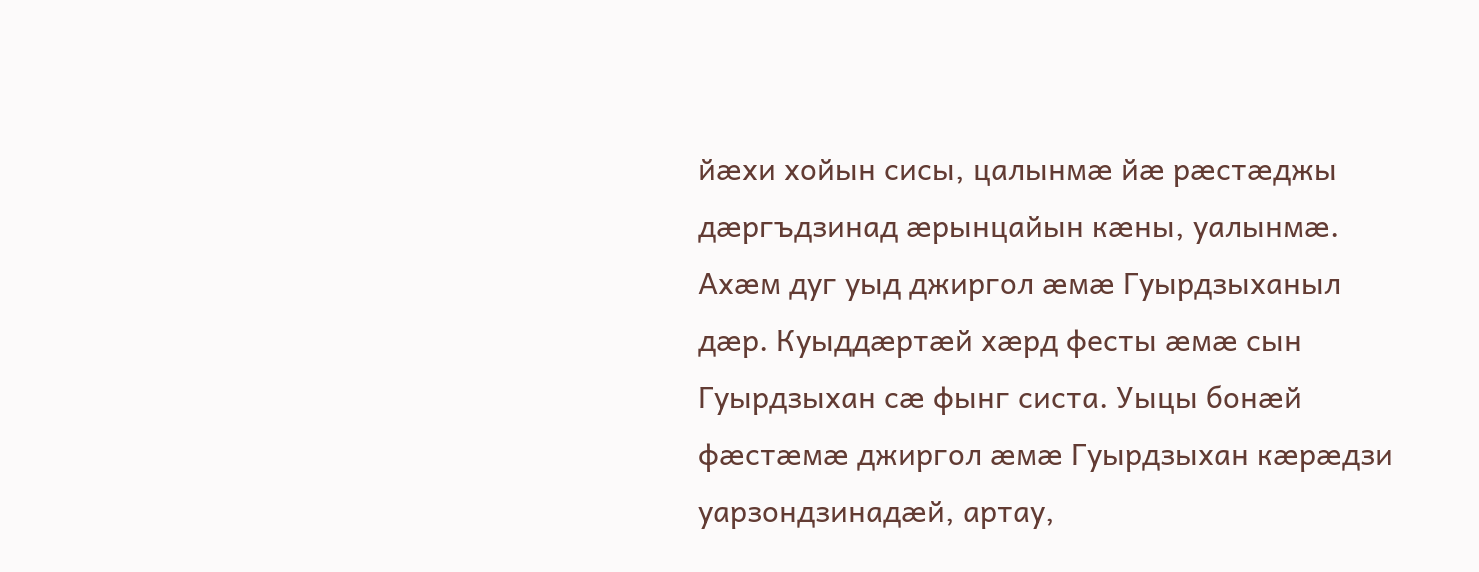йæхи хойын сисы, цалынмæ йæ рæстæджы дæргъдзинад æрынцайын кæны, уалынмæ. Ахæм дуг уыд джиргол æмæ Гуырдзыханыл дæр. Куыддæртæй хæрд фесты æмæ сын Гуырдзыхан сæ фынг систа. Уыцы бонæй фæстæмæ джиргол æмæ Гуырдзыхан кæрæдзи уарзондзинадæй, артау,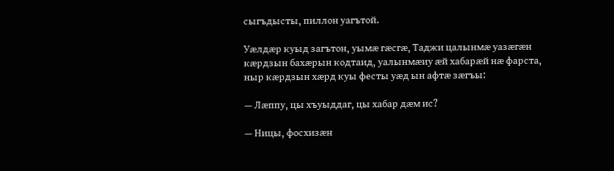сыгъдысты, пиллон уагътой.

Уæлдæр куыд загътон, уымæ гæсгæ, Таджи цалынмæ уазæгæн кæрдзын бахæрын кодтаид, уалынмæиу æй хабарæй нæ фарста, ныр кæрдзын хæрд куы фесты уæд ын афтæ зæгъы:

— Лæппу, цы хъуыддаг, цы хабар дæм ис?

— Ницы, фосхизæн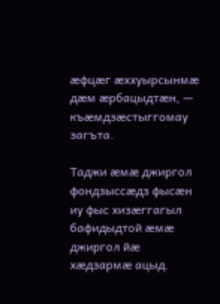æфцæг æххуырсынмæ дæм æрбацыдтæн, — къæмдзæстыггомау загъта.

Таджи æмæ джиргол фондзыссæдз фысæн иу фыс хизæггагыл бафидыдтой æмæ джиргол йæ хæдзармæ ацыд.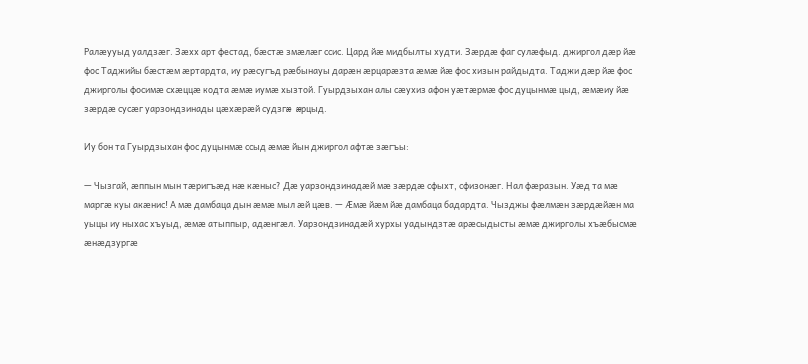Ралæууыд уалдзæг. Зæхх арт фестад, бæстæ змæлæг ссис. Цард йæ мидбылты худти. Зæрдæ фаг сулæфыд. джиргол дæр йæ фос Таджийы бæстæм æртардта, иу рæсугъд рæбынауы дарæн æрцарæзта æмæ йæ фос хизын райдыдта. Таджи дæр йæ фос джирголы фосимæ схæццæ кодта æмæ иумæ хызтой. Гуырдзыхан алы сæухиз афон уæтæрмæ фос дуцынмæ цыд, æмæиу йæ зæрдæ сусæг уарзондзинады цæхæрæй судзгæ æрцыд.

Иу бон та Гуырдзыхан фос дуцынмæ ссыд æмæ йын джиргол афтæ зæгъы:

— Чызгай, æппын мын тæригъæд нæ кæныс? Дæ уарзондзинадæй мæ зæрдæ сфыхт, сфизонæг. Нал фæразын. Уæд та мæ маргæ куы акæнис! А мæ дамбаца дын æмæ мыл æй цæв. — Æмæ йæм йæ дамбаца бадардта. Чызджы фæлмæн зæрдæйæн ма уыцы иу ныхас хъуыд, æмæ атыппыр, адæнгæл. Уарзондзинадæй хурхы уадындзтæ арæсыдысты æмæ джирголы хъæбысмæ æнæдзургæ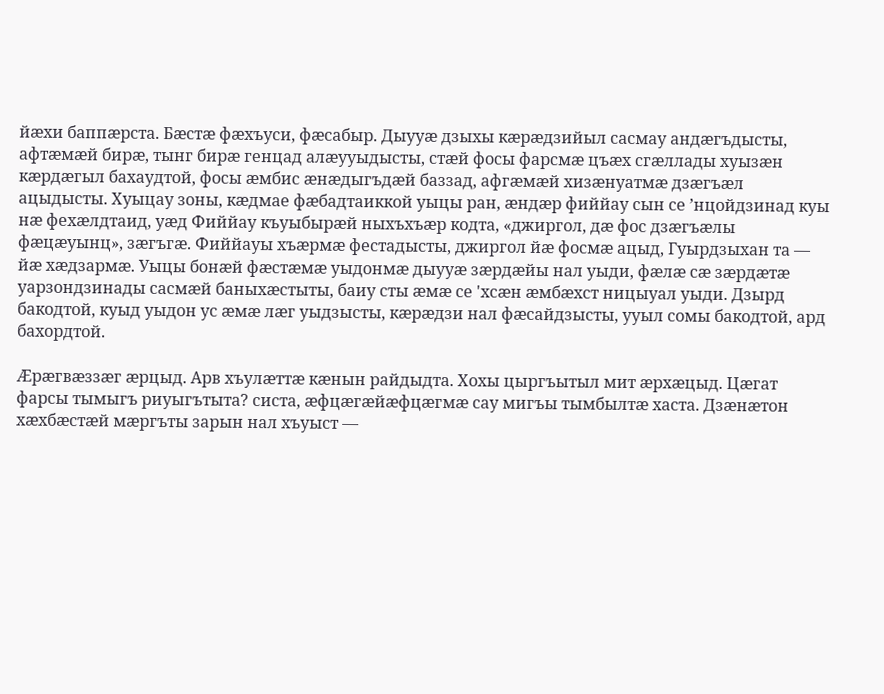йæхи баппæрста. Бæстæ фæхъуси, фæсабыр. Дыууæ дзыхы кæрæдзийыл сасмау андæгъдысты, афтæмæй бирæ, тынг бирæ генцад алæууыдысты, стæй фосы фарсмæ цъæх сгæллады хуызæн кæрдæгыл бахаудтой, фосы æмбис æнæдыгъдæй баззад, афгæмæй хизæнуатмæ дзæгъæл ацыдысты. Хуыцау зоны, кæдмае фæбадтаиккой уыцы ран, æндæр фиййау сын се ’нцойдзинад куы нæ фехæлдтаид, уæд Фиййау къуыбырæй ныхъхъæр кодта, «джиргол, дæ фос дзæгъæлы фæцæуынц», зæгъгæ. Фиййауы хъæрмæ фестадысты, джиргол йæ фосмæ ацыд, Гуырдзыхан та — йæ хæдзармæ. Уыцы бонæй фæстæмæ уыдонмæ дыууæ зæрдæйы нал уыди, фæлæ сæ зæрдæтæ уарзондзинады сасмæй баныхæстыты, баиу сты æмæ се 'хсæн æмбæхст ницыуал уыди. Дзырд бакодтой, куыд уыдон ус æмæ лæг уыдзысты, кæрæдзи нал фæсайдзысты, ууыл сомы бакодтой, ард бахордтой.

Æрæгвæззæг æрцыд. Арв хъулæттæ кæнын райдыдта. Хохы цыргъытыл мит æрхæцыд. Цæгат фарсы тымыгъ риуыгътыта? систа, æфцæгæйæфцæгмæ сау мигъы тымбылтæ хаста. Дзæнæтон хæхбæстæй мæргъты зарын нал хъуыст —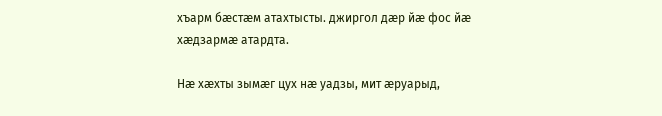хъарм бæстæм атахтысты. джиргол дæр йæ фос йæ хæдзармæ атардта.

Нæ хæхты зымæг цух нæ уадзы, мит æруарыд,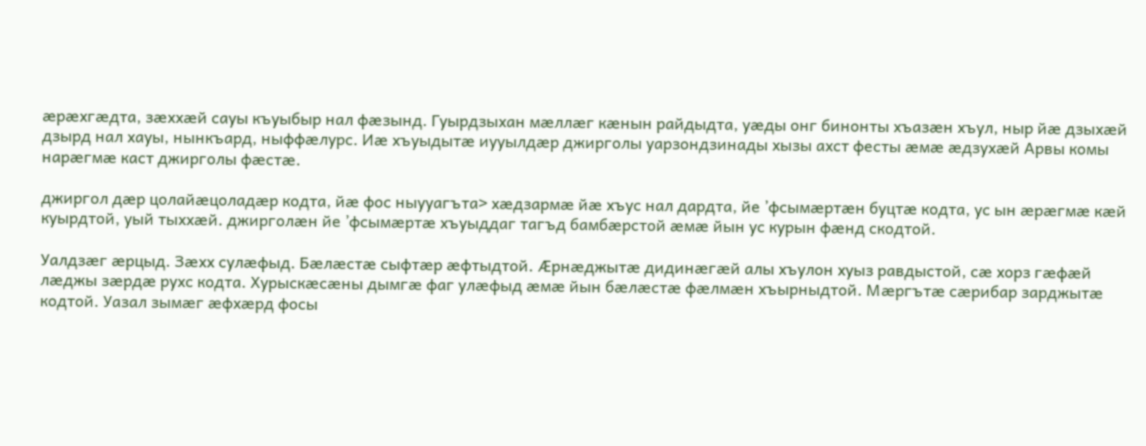æрæхгæдта, зæххæй сауы къуыбыр нал фæзынд. Гуырдзыхан мæллæг кæнын райдыдта, уæды онг бинонты хъазæн хъул, ныр йæ дзыхæй дзырд нал хауы, нынкъард, ныффæлурс. Иæ хъуыдытæ иууылдæр джирголы уарзондзинады хызы ахст фесты æмæ æдзухæй Арвы комы нарæгмæ каст джирголы фæстæ.

джиргол дæр цолайæцоладæр кодта, йæ фос ныууагъта> хæдзармæ йæ хъус нал дардта, йе ’фсымæртæн буцтæ кодта, ус ын æрæгмæ кæй куырдтой, уый тыххæй. джирголæн йе ’фсымæртæ хъуыддаг тагъд бамбæрстой æмæ йын ус курын фæнд скодтой.

Уалдзæг æрцыд. Зæхх сулæфыд. Бæлæстæ сыфтæр æфтыдтой. Æрнæджытæ дидинæгæй алы хъулон хуыз равдыстой, сæ хорз гæфæй лæджы зæрдæ рухс кодта. Хурыскæсæны дымгæ фаг улæфыд æмæ йын бæлæстæ фæлмæн хъырныдтой. Мæргътæ сæрибар зарджытæ кодтой. Уазал зымæг æфхæрд фосы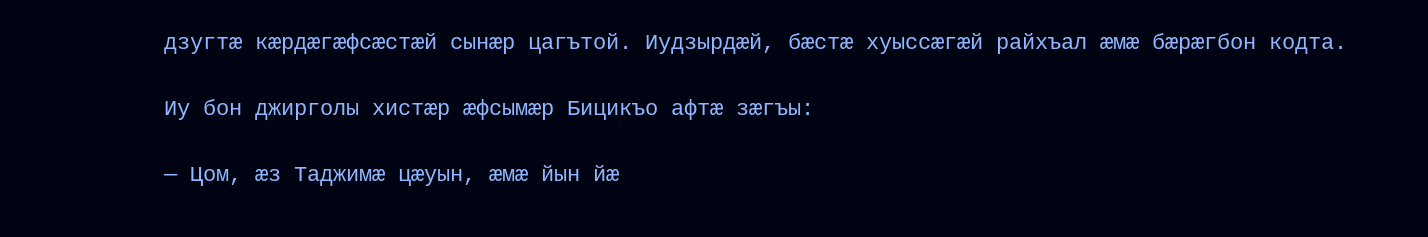дзугтæ кæрдæгæфсæстæй сынæр цагътой. Иудзырдæй, бæстæ хуыссæгæй райхъал æмæ бæрæгбон кодта.

Иу бон джирголы хистæр æфсымæр Бицикъо афтæ зæгъы:

— Цом, æз Таджимæ цæуын, æмæ йын йæ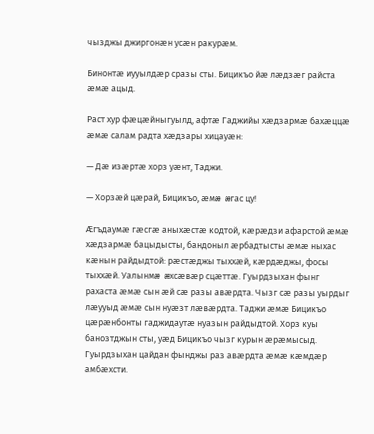чызджы джиргонæн усæн ракурæм.

Бинонтæ иууылдæр сразы сты. Бицикъо йæ лæдзæг райста æмæ ацыд.

Раст хур фæцæйныгуылд, афтæ Гаджийы хæдзармæ бахæццæ æмæ салам радта хæдзары хицауæн:

— Дæ изæртæ хорз уæнт, Таджи.

— Хорзæй цæрай, Бицикъо, æмæ æгас цу!

Æгъдаумæ гæсгæ аныхæстæ кодтой, кæрæдзи афарстой æмæ хæдзармæ бацыдысты, бандоныл æрбадтысты æмæ ныхас кæнын райдыдтой: рæстæджы тыххæй, кæрдæджы, фосы тыххæй. Уалынмæ æхсæвæр сцæттæ. Гуырдзыхан фынг рахаста æмæ сын æй сæ разы авæрдта. Чызг сæ разы уырдыг лæууыд æмæ сын нуæзт лæвæрдта. Таджи æмæ Бицикъо цæрæнбонты гаджидаутæ нуазын райдыдтой. Хорз куы банозтджын сты, уæд Бицикъо чызг курын æрæмысыд. Гуырдзыхан цайдан фынджы раз авæрдта æмæ кæмдæр амбæхсти.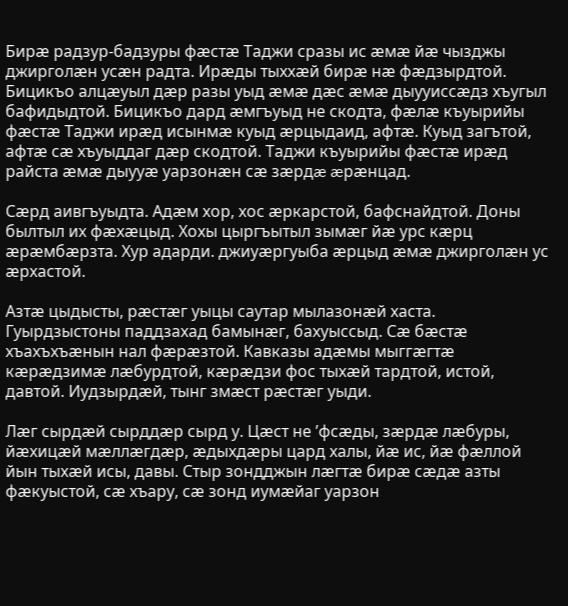Бирæ радзур-бадзуры фæстæ Таджи сразы ис æмæ йæ чызджы джирголæн усæн радта. Ирæды тыххæй бирæ нæ фæдзырдтой. Бицикъо алцæуыл дæр разы уыд æмæ дæс æмæ дыууиссæдз хъугыл бафидыдтой. Бицикъо дард æмгъуыд не скодта, фæлæ къуырийы фæстæ Таджи ирæд исынмæ куыд æрцыдаид, афтæ. Куыд загътой, афтæ сæ хъуыддаг дæр скодтой. Таджи къуырийы фæстæ ирæд райста æмæ дыууæ уарзонæн сæ зæрдæ æрæнцад.

Сæрд аивгъуыдта. Адæм хор, хос æркарстой, бафснайдтой. Доны былтыл их фæхæцыд. Хохы цыргъытыл зымæг йæ урс кæрц æрæмбæрзта. Хур адарди. джиуæргуыба æрцыд æмæ джирголæн ус æрхастой.

Азтæ цыдысты, рæстæг уыцы саутар мылазонæй хаста. Гуырдзыстоны паддзахад бамынæг, бахуыссыд. Сæ бæстæ хъахъхъæнын нал фæрæзтой. Кавказы адæмы мыггæгтæ кæрæдзимæ лæбурдтой, кæрæдзи фос тыхæй тардтой, истой, давтой. Иудзырдæй, тынг змæст рæстæг уыди.

Лæг сырдæй сырддæр сырд у. Цæст не ’фсæды, зæрдæ лæбуры, йæхицæй мæллæгдæр, æдыхдæры цард халы, йæ ис, йæ фæллой йын тыхæй исы, давы. Стыр зондджын лæгтæ бирæ сæдæ азты фæкуыстой, сæ хъару, сæ зонд иумæйаг уарзон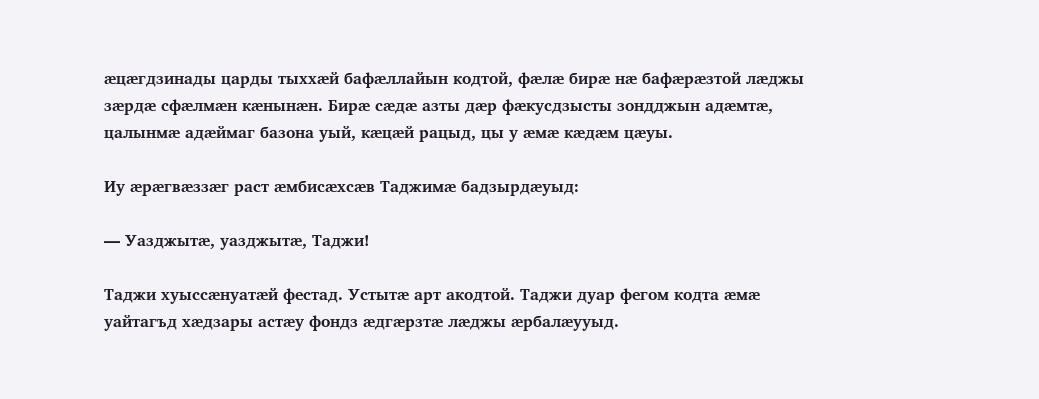æцæгдзинады царды тыххæй бафæллайын кодтой, фæлæ бирæ нæ бафæрæзтой лæджы зæрдæ сфæлмæн кæнынæн. Бирæ сæдæ азты дæр фæкусдзысты зондджын адæмтæ, цалынмæ адæймаг базона уый, кæцæй рацыд, цы у æмæ кæдæм цæуы.

Иу æрæгвæззæг раст æмбисæхсæв Таджимæ бадзырдæуыд:

— Уазджытæ, уазджытæ, Таджи!

Таджи хуыссæнуатæй фестад. Устытæ арт акодтой. Таджи дуар фегом кодта æмæ уайтагъд хæдзары астæу фондз æдгæрзтæ лæджы æрбалæууыд.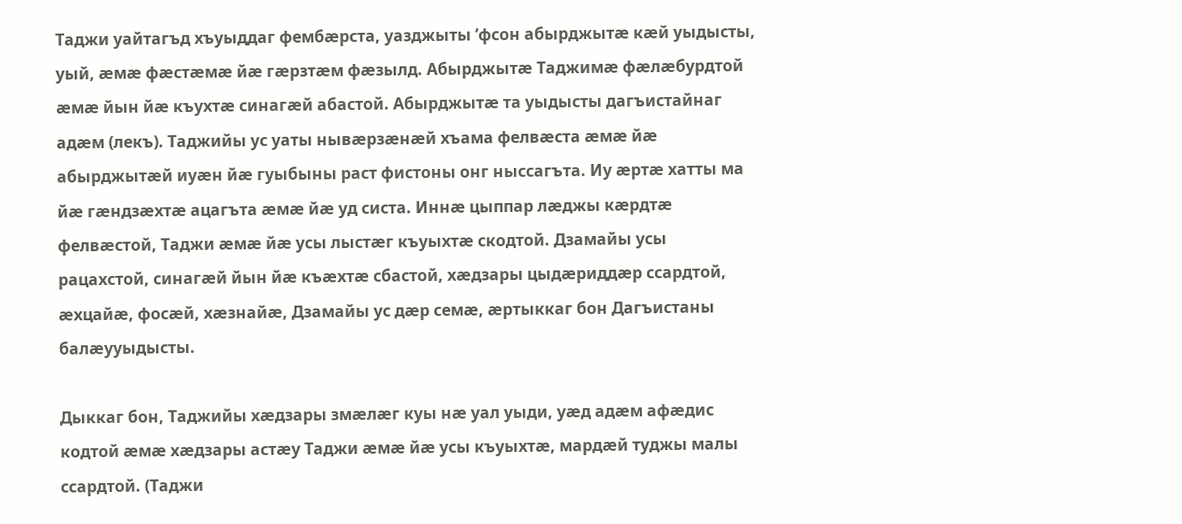Таджи уайтагъд хъуыддаг фембæрста, уазджыты ’фсон абырджытæ кæй уыдысты, уый, æмæ фæстæмæ йæ гæрзтæм фæзылд. Абырджытæ Таджимæ фæлæбурдтой æмæ йын йæ къухтæ синагæй абастой. Абырджытæ та уыдысты дагъистайнаг адæм (лекъ). Таджийы ус уаты нывæрзæнæй хъама фелвæста æмæ йæ абырджытæй иуæн йæ гуыбыны раст фистоны онг ныссагъта. Иу æртæ хатты ма йæ гæндзæхтæ ацагъта æмæ йæ уд систа. Иннæ цыппар лæджы кæрдтæ фелвæстой, Таджи æмæ йæ усы лыстæг къуыхтæ скодтой. Дзамайы усы рацахстой, синагæй йын йæ къæхтæ сбастой, хæдзары цыдæриддæр ссардтой, æхцайæ, фосæй, хæзнайæ, Дзамайы ус дæр семæ, æртыккаг бон Дагъистаны балæууыдысты.

Дыккаг бон, Таджийы хæдзары змæлæг куы нæ уал уыди, уæд адæм афæдис кодтой æмæ хæдзары астæу Таджи æмæ йæ усы къуыхтæ, мардæй туджы малы ссардтой. (Таджи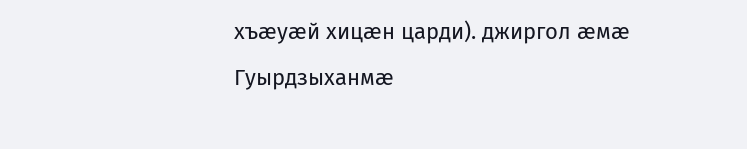хъæуæй хицæн царди). джиргол æмæ Гуырдзыханмæ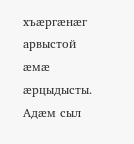хъæргæнæг арвыстой æмæ æрцыдысты. Адæм сыл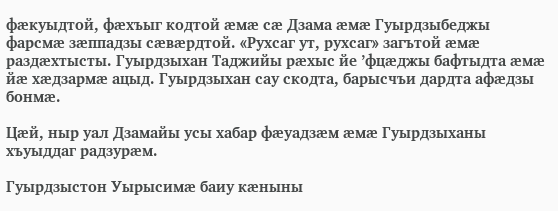фæкуыдтой, фæхъыг кодтой æмæ сæ Дзама æмæ Гуырдзыбеджы фарсмæ зæппадзы сæвæрдтой. «Рухсаг ут, рухсаг» загътой æмæ раздæхтысты. Гуырдзыхан Таджийы рæхыс йе ’фцæджы бафтыдта æмæ йæ хæдзармæ ацыд. Гуырдзыхан сау скодта, барысчъи дардта афæдзы бонмæ.

Цæй, ныр уал Дзамайы усы хабар фæуадзæм æмæ Гуырдзыханы хъуыддаг радзурæм.

Гуырдзыстон Уырысимæ баиу кæныны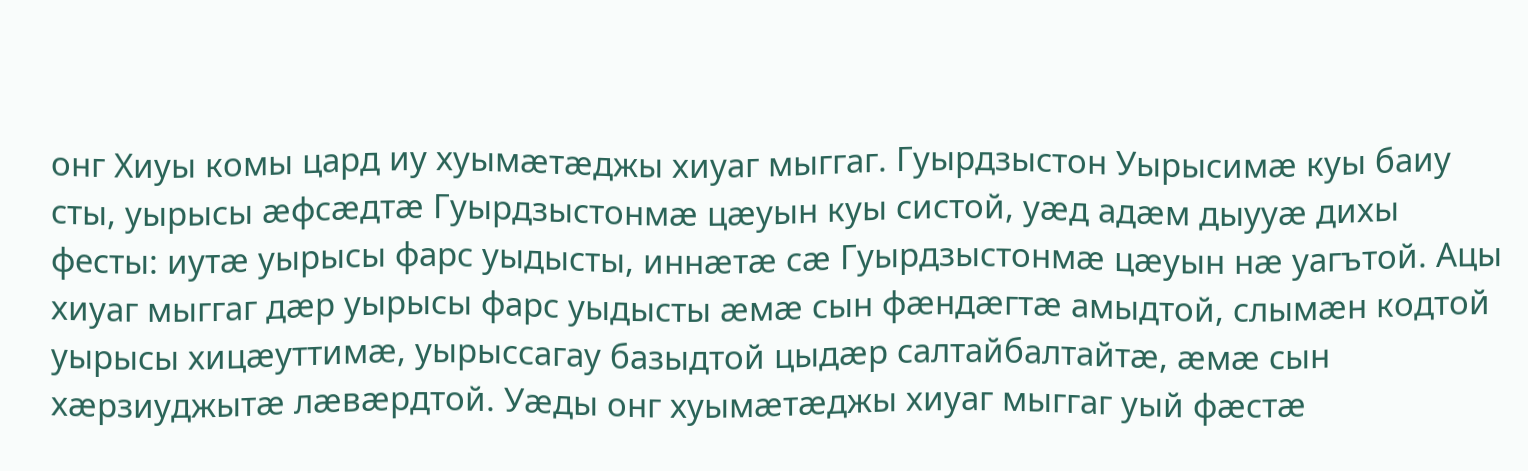онг Хиуы комы цард иу хуымæтæджы хиуаг мыггаг. Гуырдзыстон Уырысимæ куы баиу сты, уырысы æфсæдтæ Гуырдзыстонмæ цæуын куы систой, уæд адæм дыууæ дихы фесты: иутæ уырысы фарс уыдысты, иннæтæ сæ Гуырдзыстонмæ цæуын нæ уагътой. Ацы хиуаг мыггаг дæр уырысы фарс уыдысты æмæ сын фæндæгтæ амыдтой, слымæн кодтой уырысы хицæуттимæ, уырыссагау базыдтой цыдæр салтайбалтайтæ, æмæ сын хæрзиуджытæ лæвæрдтой. Уæды онг хуымæтæджы хиуаг мыггаг уый фæстæ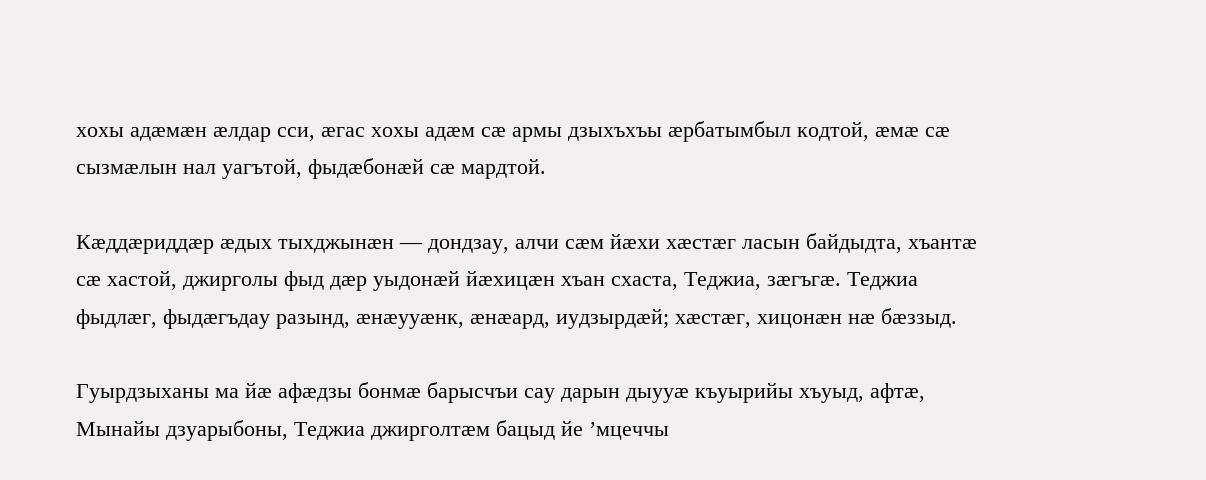хохы адæмæн æлдар сси, æгас хохы адæм сæ армы дзыхъхъы æрбатымбыл кодтой, æмæ сæ сызмæлын нал уагътой, фыдæбонæй сæ мардтой.

Кæддæриддæр æдых тыхджынæн — дондзау, алчи сæм йæхи хæстæг ласын байдыдта, хъантæ сæ хастой, джирголы фыд дæр уыдонæй йæхицæн хъан схаста, Теджиа, зæгъгæ. Теджиа фыдлæг, фыдæгъдау разынд, æнæууæнк, æнæард, иудзырдæй; хæстæг, хицонæн нæ бæззыд.

Гуырдзыханы ма йæ афæдзы бонмæ барысчъи сау дарын дыууæ къуырийы хъуыд, афтæ, Мынайы дзуарыбоны, Теджиа джирголтæм бацыд йе ’мцеччы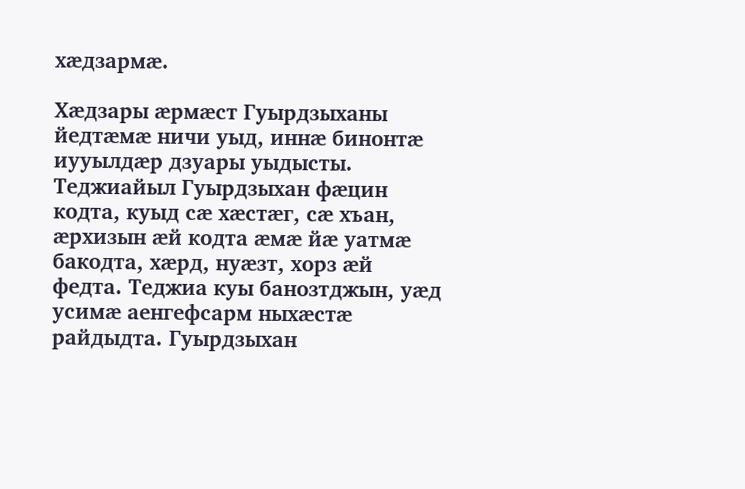хæдзармæ.

Хæдзары æрмæст Гуырдзыханы йедтæмæ ничи уыд, иннæ бинонтæ иууылдæр дзуары уыдысты. Теджиайыл Гуырдзыхан фæцин кодта, куыд сæ хæстæг, сæ хъан, æрхизын æй кодта æмæ йæ уатмæ бакодта, хæрд, нуæзт, хорз æй федта. Теджиа куы банозтджын, уæд усимæ аенгефсарм ныхæстæ райдыдта. Гуырдзыхан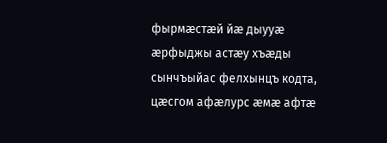фырмæстæй йæ дыууæ æрфыджы астæу хъæды сынчъыйас фелхынцъ кодта, цæсгом афæлурс æмæ афтæ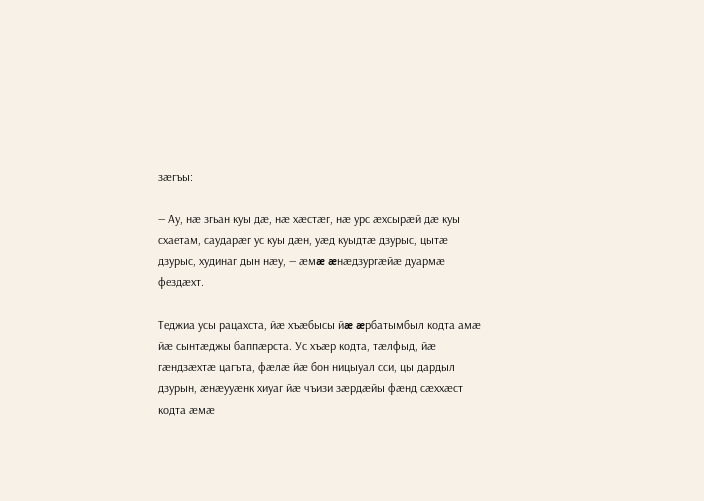зæгъы:

— Ау, нæ згьан куы дæ, нæ хæстæг, нæ урс æхсырæй дæ куы схаетам, саударæг ус куы дæн, уæд куыдтæ дзурыс, цытæ дзурыс, худинаг дын нæу, — æмæ æнæдзургæйæ дуармæ фездæхт.

Теджиа усы рацахста, йæ хъæбысы йæ æрбатымбыл кодта амæ йæ сынтæджы баппæрста. Ус хъæр кодта, тæлфыд, йæ гæндзæхтæ цагъта, фæлæ йæ бон ницыуал сси, цы дардыл дзурын, æнæууæнк хиуаг йæ чъизи зæрдæйы фæнд сæххæст кодта æмæ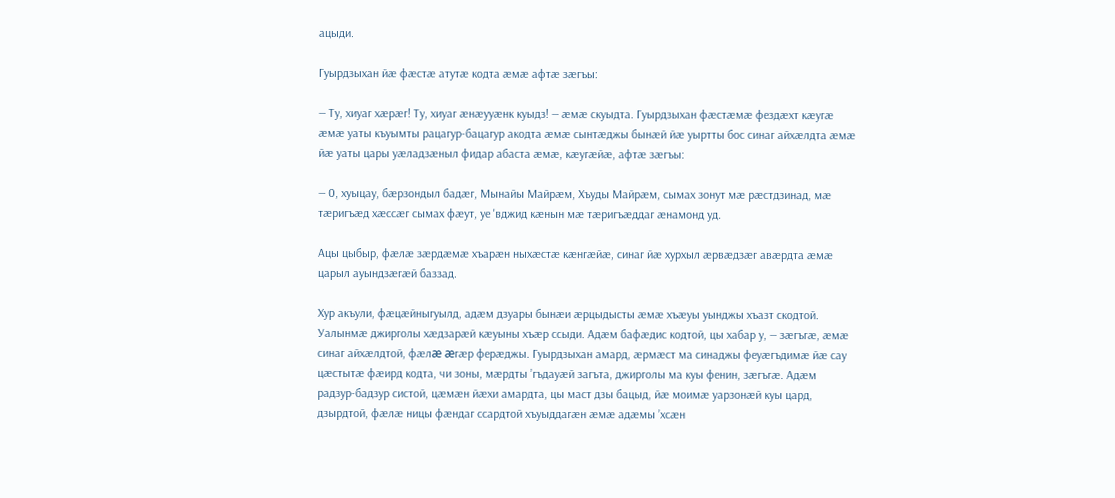ацыди.

Гуырдзыхан йæ фæстæ атутæ кодта æмæ афтæ зæгъы:

— Ту, хиуаг хæрæг! Ту, хиуаг æнæууæнк куыдз! — æмæ скуыдта. Гуырдзыхан фæстæмæ фездæхт кæугæ æмæ уаты къуымты рацагур-бацагур акодта æмæ сынтæджы бынæй йæ уыртты бос синаг айхæлдта æмæ йæ уаты цары уæладзæныл фидар абаста æмæ, кæугæйæ, афтæ зæгъы:

— 0, хуыцау, бæрзондыл бадæг, Мынайы Майрæм, Хъуды Майрæм, сымах зонут мæ рæстдзинад, мæ тæригъæд хæссæг сымах фæут, уе 'вджид кæнын мæ тæригъæддаг æнамонд уд.

Ацы цыбыр, фæлæ зæрдæмæ хъарæн ныхæстæ кæнгæйæ, синаг йæ хурхыл æрвæдзæг авæрдта æмæ царыл ауындзæгæй баззад.

Хур акъули, фæцæйныгуылд, адæм дзуары бынæи æрцыдысты æмæ хъæуы уынджы хъазт скодтой. Уалынмæ джирголы хæдзарæй кæуыны хъæр ссыди. Адæм бафæдис кодтой, цы хабар у, — зæгъгæ, æмæ синаг айхæлдтой, фæлæ æгæр ферæджы. Гуырдзыхан амард, æрмæст ма синаджы феуæгъдимæ йæ сау цæстытæ фæирд кодта, чи зоны, мæрдты ’гъдауæй загъта, джирголы ма куы фенин, зæгъгæ. Адæм радзур-бадзур систой, цæмæн йæхи амардта, цы маст дзы бацыд, йæ моимæ уарзонæй куы цард, дзырдтой, фæлæ ницы фæндаг ссардтой хъуыддагæн æмæ адæмы ’хсæн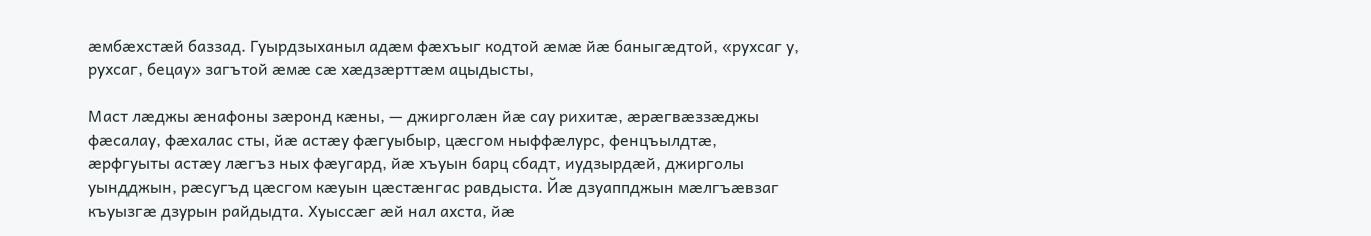æмбæхстæй баззад. Гуырдзыханыл адæм фæхъыг кодтой æмæ йæ баныгæдтой, «рухсаг у, рухсаг, бецау» загътой æмæ сæ хæдзæрттæм ацыдысты,

Маст лæджы æнафоны зæронд кæны, — джирголæн йæ сау рихитæ, æрæгвæззæджы фæсалау, фæхалас сты, йæ астæу фæгуыбыр, цæсгом ныффæлурс, фенцъылдтæ, æрфгуыты астæу лæгъз ных фæугард, йæ хъуын барц сбадт, иудзырдæй, джирголы уындджын, рæсугъд цæсгом кæуын цæстæнгас равдыста. Йæ дзуаппджын мæлгъæвзаг къуызгæ дзурын райдыдта. Хуыссæг æй нал ахста, йæ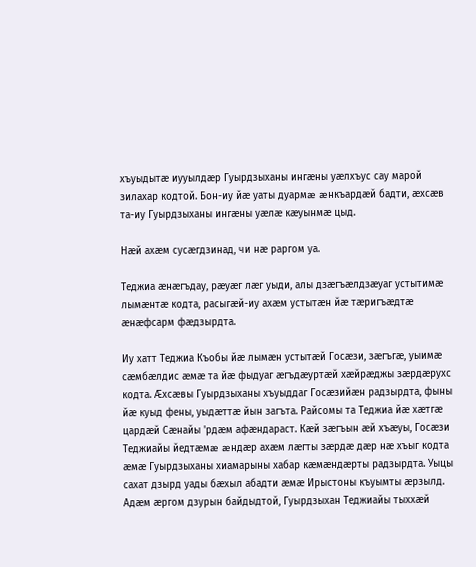хъуыдытæ иууылдæр Гуырдзыханы ингæны уæлхъус сау марой зилахар кодтой. Бон-иу йæ уаты дуармæ æнкъардæй бадти, æхсæв та-иу Гуырдзыханы ингæны уæлæ кæуынмæ цыд.

Нæй ахæм сусæгдзинад, чи нæ раргом уа.

Теджиа æнæгъдау, рæуæг лæг уыди, алы дзæгъæлдзæуаг устытимæ лымæнтæ кодта, расыгæй-иу ахæм устытæн йæ тæригъæдтæ æнæфсарм фæдзырдта.

Иу хатт Теджиа Къобы йæ лымæн устытæй Госæзи, зæгъгæ, уыимæ сæмбæлдис æмæ та йæ фыдуаг æгъдæуртæй хæйрæджы зæрдæрухс кодта. Æхсæвы Гуырдзыханы хъуыддаг Госæзийæн радзырдта, фыны йæ куыд фены, уыдæттæ йын загъта. Райсомы та Теджиа йæ хæтгæ цардæй Сæнайы 'рдæм афæндараст. Кæй зæгъын æй хъæуы, Госæзи Теджиайы йедтæмæ æндæр ахæм лæгты зæрдæ дæр нæ хъыг кодта æмæ Гуырдзыханы хиамарыны хабар кæмæндæрты радзырдта. Уыцы сахат дзырд уады бæхыл абадти æмæ Ирыстоны къуымты æрзылд. Адæм æргом дзурын байдыдтой, Гуырдзыхан Теджиайы тыххæй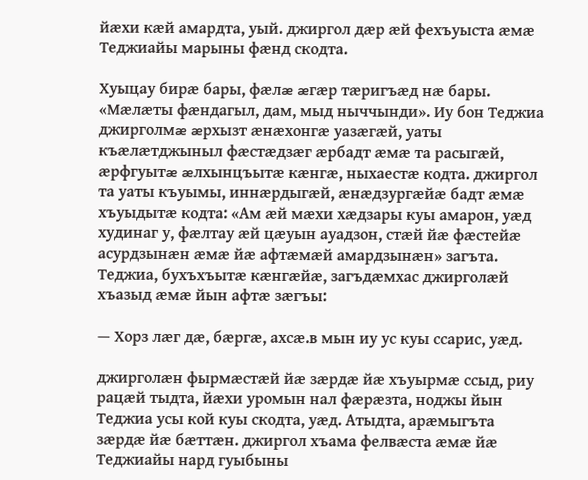йæхи кæй амардта, уый. джиргол дæр æй фехъуыста æмæ Теджиайы марыны фæнд скодта.

Хуыцау бирæ бары, фæлæ æгæр тæригъæд нæ бары. «Мæлæты фæндагыл, дам, мыд ныччынди». Иу бон Теджиа джирголмæ æрхызт æнæхонгæ уазæгæй, уаты къæлæтджыныл фæстæдзæг æрбадт æмæ та расыгæй, æрфгуытæ æлхынцъытæ кæнгæ, ныхаестæ кодта. джиргол та уаты къуымы, иннæрдыгæй, æнæдзургæйæ бадт æмæ хъуыдытæ кодта: «Ам æй мæхи хæдзары куы амарон, уæд худинаг у, фæлтау æй цæуын ауадзон, стæй йæ фæстейæ асурдзынæн æмæ йæ афтæмæй амардзынæн» загъта. Теджиа, бухъхъытæ кæнгæйæ, загъдæмхас джирголæй хъазыд æмæ йын афтæ зæгъы:

— Хорз лæг дæ, бæргæ, ахсæ.в мын иу ус куы ссарис, уæд.

джирголæн фырмæстæй йæ зæрдæ йæ хъуырмæ ссыд, риу рацæй тыдта, йæхи уромын нал фæрæзта, ноджы йын Теджиа усы кой куы скодта, уæд. Атыдта, арæмыгъта зæрдæ йæ бæттæн. джиргол хъама фелвæста æмæ йæ Теджиайы нард гуыбыны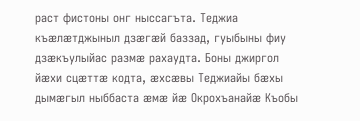раст фистоны онг ныссагъта. Теджиа къæлæтджыныл дзæгæй баззад, гуыбыны фиу дзæкъулыйас размæ рахаудта. Боны джиргол йæхи сцæттæ кодта, æхсæвы Теджиайы бæхы дымæгыл ныббаста æмæ йæ Окрохъанайæ Къобы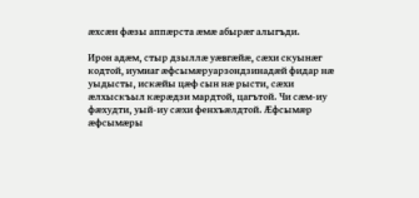æхсæн фæзы аппæрста æмæ абырæг алыгъди.

Ирон адæм, стыр дзыллæ уæвгæйæ, сæхи скуынæг кодтой, иумиаг æфсымæруарзондзинадæй фидар нæ уыдысты, искæйы цæф сын нæ рысти, сæхи æлхыскъыл кæрæдзи мардтой, цагътой. Чи сæм-иу фæхудти, уый-иу сæхи фенхъæлдтой. Æфсымæр æфсымæры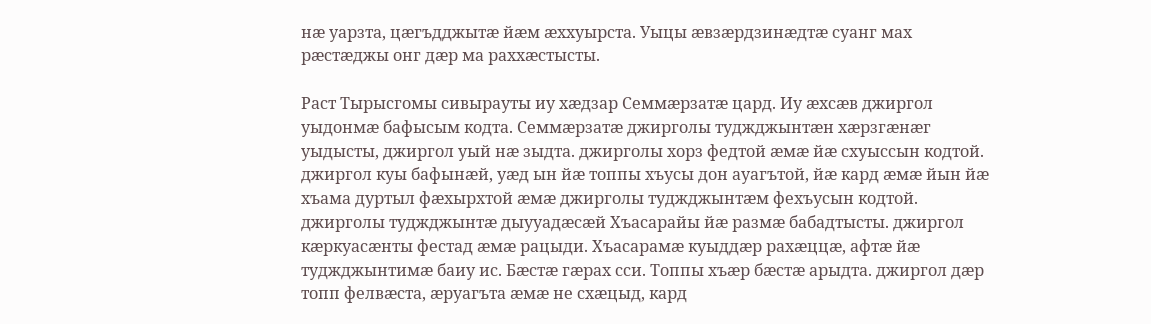нæ уарзта, цæгъдджытæ йæм æххуырста. Уыцы æвзæрдзинæдтæ суанг мах рæстæджы онг дæр ма раххæстысты.

Раст Тырысгомы сивырауты иу хæдзар Семмæрзатæ цард. Иу æхсæв джиргол уыдонмæ бафысым кодта. Семмæрзатæ джирголы туджджынтæн хæрзгæнæг уыдысты, джиргол уый нæ зыдта. джирголы хорз федтой æмæ йæ схуыссын кодтой. джиргол куы бафынæй, уæд ын йæ топпы хъусы дон ауагътой, йæ кард æмæ йын йæ хъама дуртыл фæхырхтой æмæ джирголы туджджынтæм фехъусын кодтой. джирголы туджджынтæ дыууадæсæй Хъасарайы йæ размæ бабадтысты. джиргол кæркуасæнты фестад æмæ рацыди. Хъасарамæ куыддæр рахæццæ, афтæ йæ туджджынтимæ баиу ис. Бæстæ гæрах сси. Топпы хъæр бæстæ арыдта. джиргол дæр топп фелвæста, æруагъта æмæ не схæцыд, кард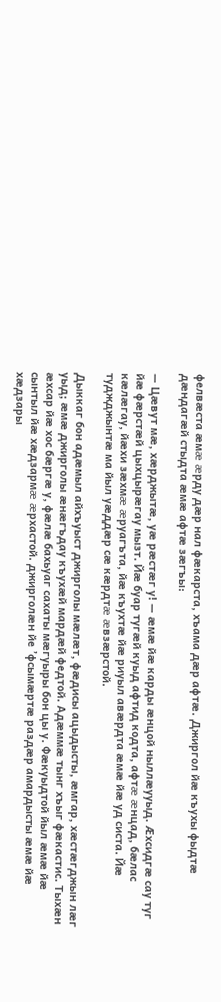фелвæста æмæ æрду дæр нал фæкарста, хъама дæр афтæ. Джиргол йæ къухы фыдтæ дæндагæй стыдта æмæ афтæ зæгъы:

— Цæвут мæ, хæрджытæ, уæ рæстæг у! — æмæ йæ карды æнцой ныллæууыд. Æхсидгæ сау туг йæ фæрстæй цыхцырæгау мызт. Йæ буар тугæй куыд афтид кодта, афтæ æнцад, бæлас кæлæгау, йæхи зæхмæ æруагъта, йæ къухтæ йæ риуыл авæрдта æмæ йæ уд систа. Йæ туджджынтæ ма йыл уæддæр сæ кæрдтæ æвзæрстой.

Дыккаг бон адæмыл айхъуыст джирголы мæлæт, фæдисы ацыдысты, æмгар, хæстæгджын лæг уыд; æмæ джирголы æнæгъдау къухæй мардæй федтой. Адæммæ тынг хъыг фæкастис. Тыхæн æхсар йæ хос бæргæ у, фæлæ бахьуаг сахаты мæгуыры бон цы у. Фæкуыдтой йыл æмæ йæ сынтыл йæ хæдзармæ æрхастой. джирголæн йе ’фсымæртæ раздæр амардысты æмæ йæ хæдзары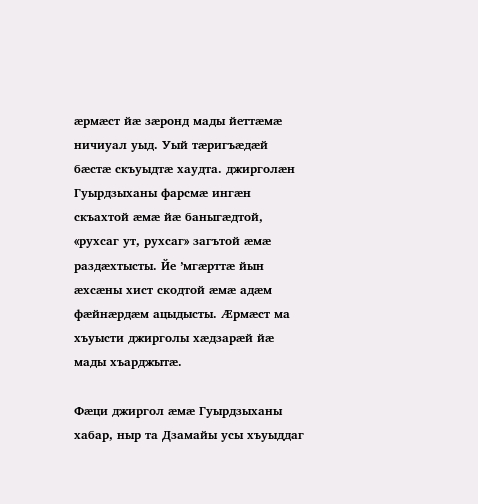æрмæст йæ зæронд мады йеттæмæ ничиуал уыд. Уый тæригъæдæй бæстæ скъуыдтæ хаудта. джирголæн Гуырдзыханы фарсмæ ингæн скъахтой æмæ йæ баныгæдтой, «рухсаг ут, рухсаг» загътой æмæ раздæхтысты. Йе ’мгæрттæ йын æхсæны хист скодтой æмæ адæм фæйнæрдæм ацыдысты. Æрмæст ма хъуысти джирголы хæдзарæй йæ мады хъарджытæ.

Фæци джиргол æмæ Гуырдзыханы хабар, ныр та Дзамайы усы хъуыддаг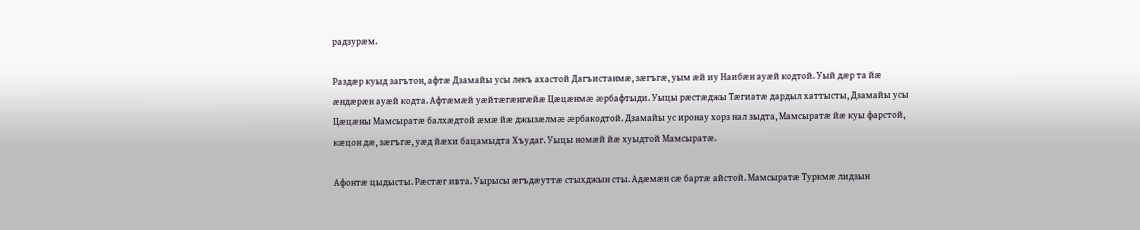радзурæм.

Раздæр куыд загътон, афтæ Дзамайы усы лекъ ахастой Дагъистанмæ, зæгъгæ, уым æй иу Наибæн ауæй кодтой. Уый дæр та йæ æндæрæн ауæй кодта. Афтæмæй уæйтæгæнгæйæ Цæцæнмæ æрбафтыди. Уыцы рæстæджы Тæгиатæ дардыл хаттысты, Дзамайы усы Цæцæны Мамсыратæ балхæдтой æмæ йæ джызæлмæ æрбакодтой. Дзамайы ус иронау хорз нал зыдта, Мамсыратæ йæ куы фарстой, кæцон дæ, зæгъгæ, уæд йæхи бацамыдта Хъудаг. Уыцы номæй йæ хуыдтой Мамсыратæ.

Афонтæ цыдысты. Рæстæг ивта. Уырысы æгъдæуттæ стыхджын сты. Адæмæн сæ бартæ айстой. Мамсыратæ Туркмæ лидзын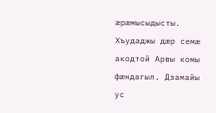æрæмысыдысты. Хъудаджы дæр семæ акодтой Арвы комы фæндагыл. Дзамайы ус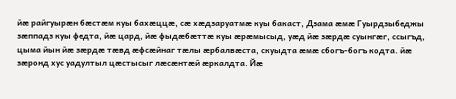йæ райгуырæн бæстæм куы бахæццæ, сæ хæдзаруатмæ куы бакаст, Дзама æмæ Гуырдзыбеджы зæппадз куы федта, йæ цард, йæ фыдæбæттæ куы æрæмысыд, уæд йæ зæрдæ суынгæг, ссыгъд, цыма йын йæ зæрдæ тæвд æфсæйнаг тæлы æрбалвæста, скуыдта æмæ сбогъ-богъ кодта. йæ зæронд хус уадултыл цæстысыг лæсæнтæй æркалдта. Йæ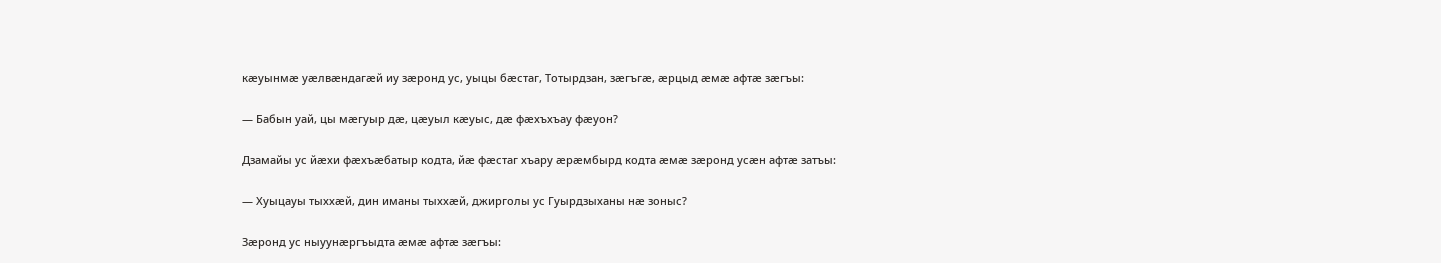кæуынмæ уæлвæндагæй иу зæронд ус, уыцы бæстаг, Тотырдзан, зæгъгæ, æрцыд æмæ афтæ зæгъы:

— Бабын уай, цы мæгуыр дæ, цæуыл кæуыс, дæ фæхъхъау фæуон?

Дзамайы ус йæхи фæхъæбатыр кодта, йæ фæстаг хъару æрæмбырд кодта æмæ зæронд усæн афтæ затъы:

— Хуыцауы тыххæй, дин иманы тыххæй, джирголы ус Гуырдзыханы нæ зоныс?

Зæронд ус ныуунæргъыдта æмæ афтæ зæгъы: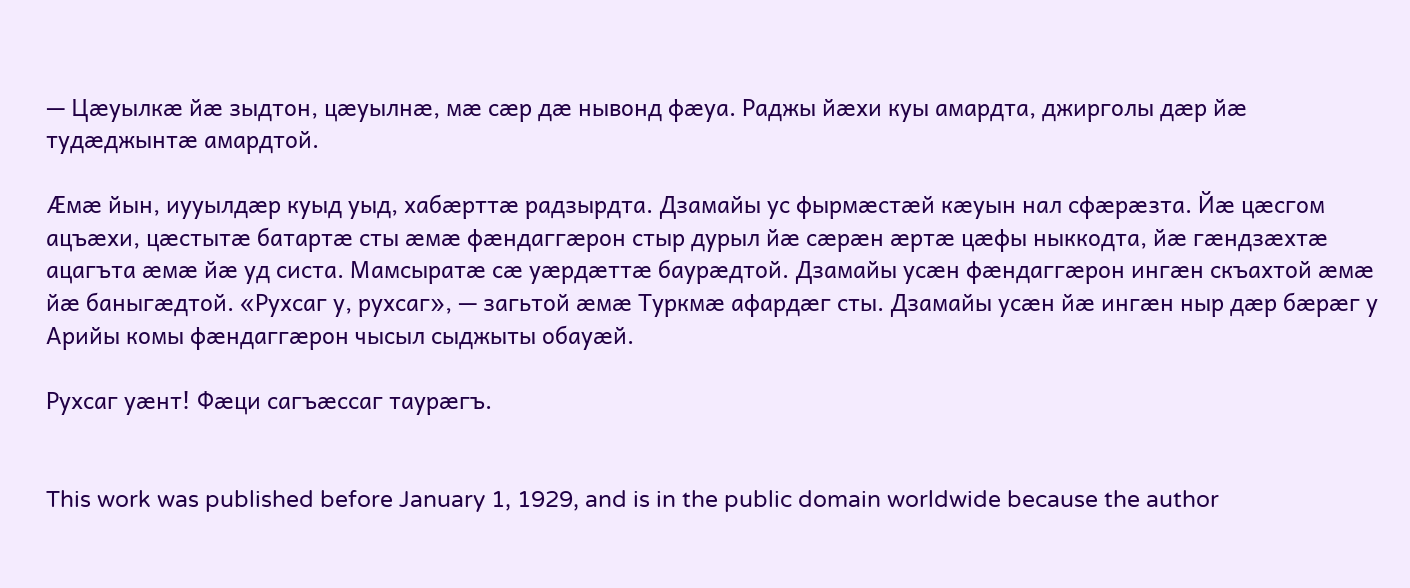— Цæуылкæ йæ зыдтон, цæуылнæ, мæ сæр дæ нывонд фæуа. Раджы йæхи куы амардта, джирголы дæр йæ тудæджынтæ амардтой.

Æмæ йын, иууылдæр куыд уыд, хабæрттæ радзырдта. Дзамайы ус фырмæстæй кæуын нал сфæрæзта. Йæ цæсгом ацъæхи, цæстытæ батартæ сты æмæ фæндаггæрон стыр дурыл йæ сæрæн æртæ цæфы ныккодта, йæ гæндзæхтæ ацагъта æмæ йæ уд систа. Мамсыратæ сæ уæрдæттæ баурæдтой. Дзамайы усæн фæндаггæрон ингæн скъахтой æмæ йæ баныгæдтой. «Рухсаг у, рухсаг», — загьтой æмæ Туркмæ афардæг сты. Дзамайы усæн йæ ингæн ныр дæр бæрæг у Арийы комы фæндаггæрон чысыл сыджыты обауæй.

Рухсаг уæнт! Фæци сагъæссаг таурæгъ.


This work was published before January 1, 1929, and is in the public domain worldwide because the author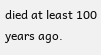died at least 100 years ago.